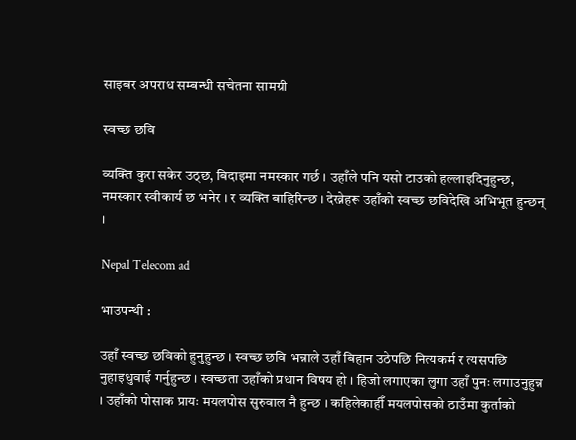साइबर अपराध सम्बन्धी सचेतना सामग्री

स्वच्छ छवि

व्यक्ति कुरा सकेर उठ्छ, बिदाइमा नमस्कार गर्छ । उहाँले पनि यसो टाउको हल्लाइदिनुहुन्छ, नमस्कार स्वीकार्य छ भनेर । र व्यक्ति बाहिरिन्छ । देख्नेहरू उहाँको स्वच्छ छविदेखि अभिभूत हुन्छन् ।

Nepal Telecom ad

भाउपन्थी :

उहाँ स्वच्छ छविको हुनुहुन्छ । स्वच्छ छवि भन्नाले उहाँ बिहान उठेपछि नित्यकर्म र त्यसपछि नुहाइधुवाई गर्नुहुन्छ । स्वच्छता उहाँको प्रधान विषय हो । हिजो लगाएका लुगा उहाँ पुनः लगाउनुहुन्न । उहाँको पोसाक प्रायः मयलपोस सुरुवाल नै हुन्छ । कहिलेकाहीँ मयलपोसको ठाउँमा कुर्ताको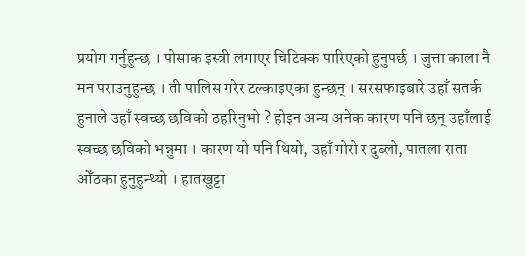प्रयोग गर्नुहुन्छ । पोसाक इस्त्री लगाएर चिटिक्क पारिएको हुनुपर्छ । जुत्ता काला नै मन पराउनुहुन्छ । ती पालिस गरेर टल्काइएका हुन्छन् । सरसफाइबारे उहाँ सतर्क हुनाले उहाँ स्वच्छ छविको ठहरिनुभो ? होइन अन्य अनेक कारण पनि छन् उहाँलाई स्वच्छ छविको भन्नुमा । कारण यो पनि थियो, उहाँ गोरो र दुब्लो, पातला राता ओँठका हुनुहुन्थ्यो । हातखुट्टा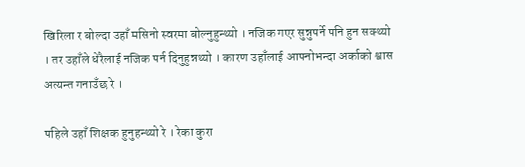खिरिला र बोल्दा उहाँ मसिनो स्वरमा बोल्नुहुन्थ्यो । नजिक गएर सुन्नुपर्ने पनि हुन सक्थ्यो । तर उहाँले धेरैलाई नजिक पर्न दिनुहुन्नथ्यो । कारण उहाँलाई आफ्नोभन्दा अर्काको श्वास अत्यन्त गनाउँछ रे ।

पहिले उहाँ शिक्षक हुनुहन्थ्यो रे । रेका कुरा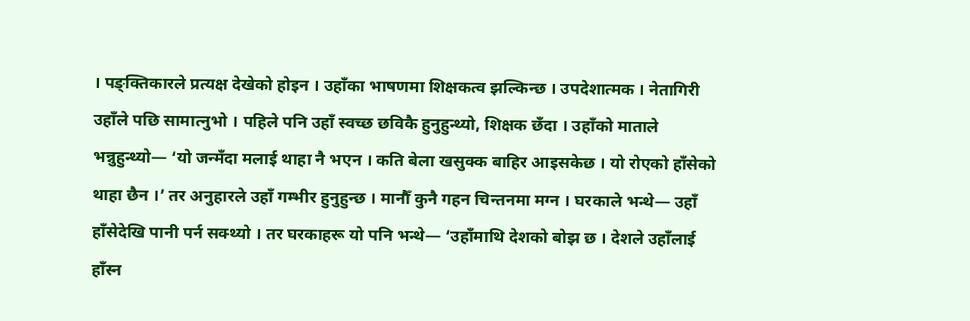। पङ्क्तिकारले प्रत्यक्ष देखेको होइन । उहाँका भाषणमा शिक्षकत्व झल्किन्छ । उपदेशात्मक । नेतागिरी उहाँले पछि सामात्नुभो । पहिले पनि उहाँ स्वच्छ छविकै हुनुहुन्थ्यो, शिक्षक छँदा । उहाँको माताले भन्नुहुन्थ्यो— ‘यो जन्मँदा मलाई थाहा नै भएन । कति बेला खसुक्क बाहिर आइसकेछ । यो रोएको हाँसेको थाहा छैन ।’ तर अनुहारले उहाँ गम्भीर हुनुहुन्छ । मानौँ कुनै गहन चिन्तनमा मग्न । घरकाले भन्थे— उहाँ हाँसेदेखि पानी पर्न सक्थ्यो । तर घरकाहरू यो पनि भन्थे— ‘उहाँमाथि देशको बोझ छ । देशले उहाँलाई हाँस्न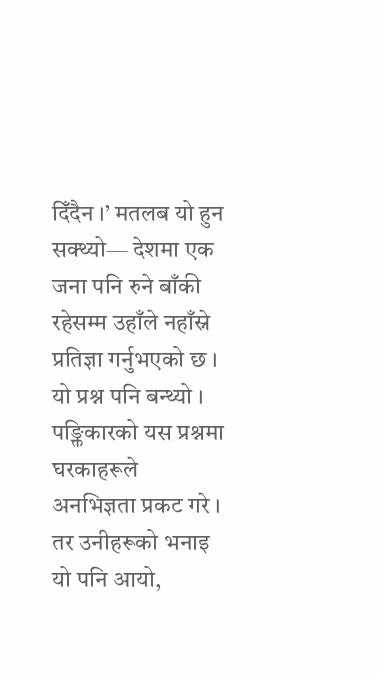दिँदैन ।’ मतलब यो हुन सक्थ्यो— देशमा एक जना पनि रुने बाँकी रहेसम्म उहाँले नहाँस्ने प्रतिज्ञा गर्नुभएको छ । यो प्रश्न पनि बन्थ्यो । पङ्क्तिकारको यस प्रश्नमा घरकाहरूले अनभिज्ञता प्रकट गरे । तर उनीहरूको भनाइ यो पनि आयो,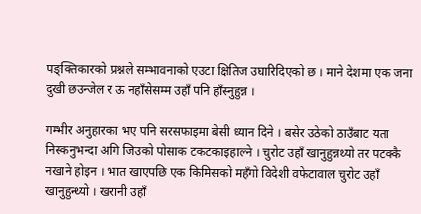पङ्क्तिकारको प्रश्नले सम्भावनाको एउटा क्षितिज उघारिदिएको छ । माने देशमा एक जना दुखी छउन्जेल र ऊ नहाँसेसम्म उहाँ पनि हाँस्नुहुन्न ।

गम्भीर अनुहारका भए पनि सरसफाइमा बेसी ध्यान दिने । बसेर उठेको ठाउँबाट यता निस्कनुभन्दा अगि जिउको पोसाक टकटकाइहाल्ने । चुरोट उहाँ खानुहुन्नथ्यो तर पटक्कै नखाने होइन । भात खाएपछि एक किमिसको महँगो विदेशी वफेटावाल चुरोट उहाँ खानुहुन्थ्यो । खरानी उहाँ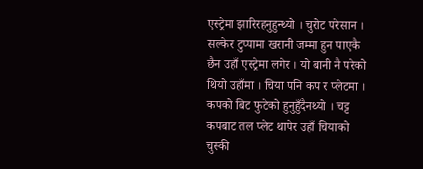एस्ट्रेमा झारिरहनुहुन्थ्यो । चुरोट परेसान । सल्केर टुप्पामा खरानी जम्मा हुन पाएकै छैन उहाँ एस्ट्रेमा लगेर । यो बानी नै परेको थियो उहाँमा । चिया पनि कप र प्लेटमा । कपको बिट फुटेको हुनुहुँदैनथ्यो । चट्ट कपबाट तल प्लेट थापेर उहाँ चियाको चुस्की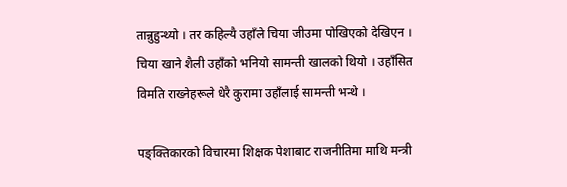तान्नुहुन्थ्यो । तर कहिल्यै उहाँले चिया जीउमा पोखिएको देखिएन । चिया खाने शैली उहाँको भनियो सामन्ती खालको थियो । उहाँसित विमति राख्नेहरूले धेरै कुरामा उहाँलाई सामन्ती भन्थे ।

पङ्क्तिकारको विचारमा शिक्षक पेशाबाट राजनीतिमा माथि मन्त्री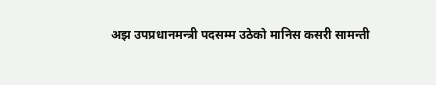अझ उपप्रधानमन्त्री पदसम्म उठेको मानिस कसरी सामन्ती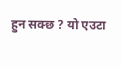हुन सक्छ ? यो एउटा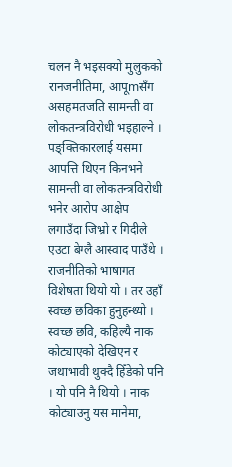चलन नै भइसक्यो मुलुकको रानजनीतिमा, आपूmसँग असहमतजति सामन्ती वा लोकतन्त्रविरोधी भइहाल्ने । पङ्क्तिकारलाई यसमा आपत्ति थिएन किनभने सामन्ती वा लोकतन्त्रविरोधी भनेर आरोप आक्षेप लगाउँदा जिभ्रो र गिदीले एउटा बेग्लै आस्वाद पाउँथे । राजनीतिको भाषागत विशेषता थियो यो । तर उहाँ स्वच्छ छविका हुनुहन्थ्यो । स्वच्छ छवि, कहिल्यै नाक कोट्याएको देखिएन र जथाभावी थुक्दै हिँडेको पनि । यो पनि नै थियो । नाक कोट्याउनु यस मानेमा,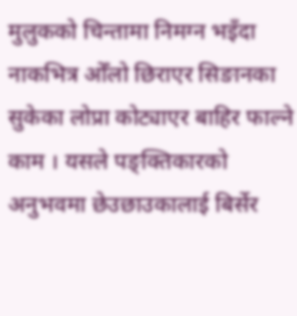मुलुकको चिन्तामा निमग्न भइँदा नाकभित्र ओँलो छिराएर सिङानका सुकेका लोप्रा कोट्याएर बाहिर फाल्ने काम । यसले पङ्क्तिकारको अनुभवमा छेउछाउकालाई बिर्सेर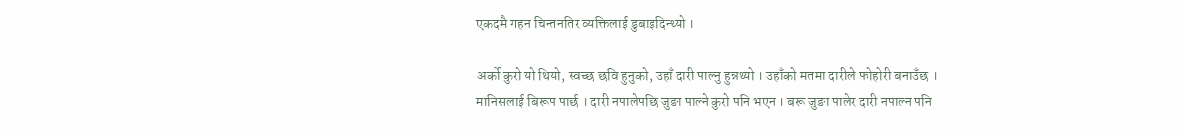एकदमै गहन चिन्तनतिर व्यक्तिलाई डुबाइदिन्थ्यो ।

अर्को कुरो यो थियो, स्वच्छ छवि हुनुको, उहाँ दारी पाल्नु हुन्नथ्यो । उहाँको मतमा दारीले फोहोरी बनाउँछ । मानिसलाई बिरूप पार्छ । दारी नपालेपछि जुङा पाल्ने कुरो पनि भएन । बरू जुङा पालेर दारी नपाल्न पनि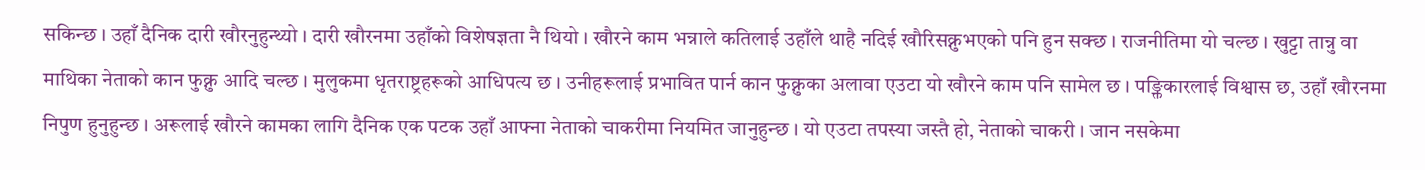सकिन्छ । उहाँ दैनिक दारी खौरनुहुन्थ्यो । दारी खौरनमा उहाँको विशेषज्ञता नै थियो । खौरने काम भन्नाले कतिलाई उहाँले थाहै नदिई खौरिसक्नुभएको पनि हुन सक्छ । राजनीतिमा यो चल्छ । खुट्टा तान्नु वा माथिका नेताको कान फुक्नु आदि चल्छ । मुलुकमा धृतराष्ट्रहरूको आधिपत्य छ । उनीहरूलाई प्रभावित पार्न कान फुक्नुका अलावा एउटा यो खौरने काम पनि सामेल छ । पङ्क्तिकारलाई विश्वास छ, उहाँ खौरनमा निपुण हुनुहुन्छ । अरूलाई खौरने कामका लागि दैनिक एक पटक उहाँ आफ्ना नेताको चाकरीमा नियमित जानुहुन्छ । यो एउटा तपस्या जस्तै हो, नेताको चाकरी । जान नसकेमा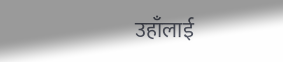उहाँलाई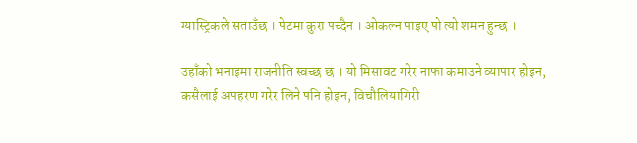ग्यास्ट्रिकले सताउँछ । पेटमा कुरा पच्दैन । ओकल्न पाइए पो त्यो शमन हुन्छ ।

उहाँको भनाइमा राजनीति स्वच्छ छ । यो मिसावट गरेर नाफा कमाउने व्यापार होइन, कसैलाई अपहरण गरेर लिने पनि होइन, विचौलियागिरी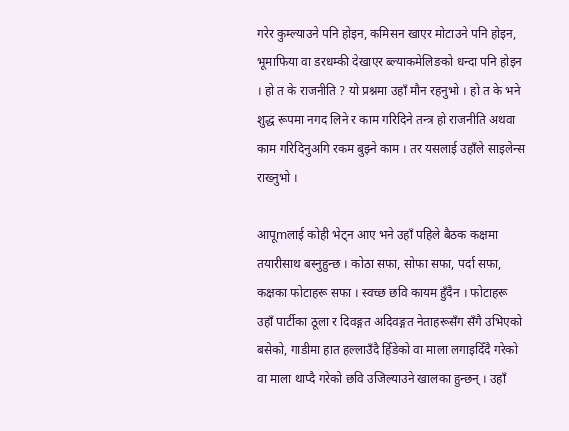गरेर कुम्ल्याउने पनि होइन, कमिसन खाएर मोटाउने पनि होइन, भूमाफिया वा डरधम्की देखाएर ब्ल्याकमेलिङको धन्दा पनि होइन । हो त के राजनीति ? यो प्रश्नमा उहाँ मौन रहनुभो । हो त के भने शुद्ध रूपमा नगद लिने र काम गरिदिने तन्त्र हो राजनीति अथवा काम गरिदिनुअगि रकम बुझ्ने काम । तर यसलाई उहाँले साइलेन्स राख्नुभो ।

आपूmलाई कोही भेट्न आए भने उहाँ पहिले बैठक कक्षमा तयारीसाथ बस्नुहुन्छ । कोठा सफा, सोफा सफा, पर्दा सफा, कक्षका फोटाहरू सफा । स्वच्छ छवि कायम हुँदैन । फोटाहरू उहाँ पार्टीका ठूला र दिवङ्गत अदिवङ्गत नेताहरूसँग सँगै उभिएको बसेको, गाडीमा हात हल्लाउँदै हिँडेको वा माला लगाइदिँदै गरेको वा माला थाप्दै गरेको छवि उजिल्याउने खालका हुन्छन् । उहाँ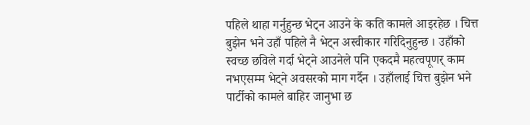पहिले थाहा गर्नुहुन्छ भेट्न आउने के कति कामले आइरहेछ । चित्त बुझेन भने उहाँ पहिले नै भेट्न अस्वीकार गरिदिनुहुन्छ । उहाँको स्वच्छ छविले गर्दा भेट्ने आउनेले पनि एकदमै महत्वपूणर् काम नभएसम्म भेट्ने अवसरको माग गर्दैन । उहाँलाई चित्त बुझेन भने पार्टीको कामले बाहिर जानुभा छ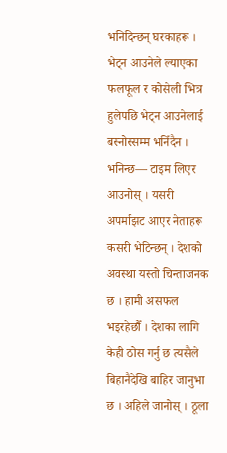भनिदिन्छन् घरकाहरू । भेट्न आउनेले ल्याएका फलफूल र कोसेली भित्र हुलेपछि भेट्न आउनेलाई बस्नोस्सम्म भनिँदैन । भनिन्छ— टाइम लिएर आउनोस् । यसरी अपर्माझट आएर नेताहरू कसरी भेटिन्छन् । देशको अवस्था यस्तो चिन्ताजनक छ । हामी असफल भइरहेछौँ । देशका लागि केही ठोस गर्नु छ त्यसैले बिहानैदेखि बाहिर जानुभा छ । अहिले जानोस् । ठूला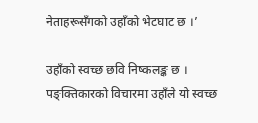नेताहरूसँगको उहाँको भेटघाट छ ।’

उहाँको स्वच्छ छवि निष्कलङ्क छ । पङ्क्तिकारको विचारमा उहाँले यो स्वच्छ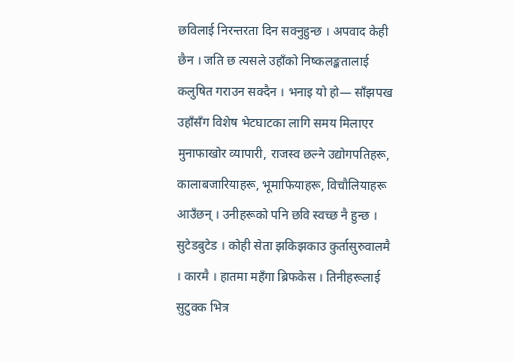छविलाई निरन्तरता दिन सक्नुहुन्छ । अपवाद केही छैन । जति छ त्यसले उहाँको निष्कलङ्कतालाई कलुषित गराउन सक्दैन । भनाइ यो हो— साँझपख उहाँसँग विशेष भेटघाटका लागि समय मिलाएर मुनाफाखोर व्यापारी, राजस्व छल्ने उद्योगपतिहरू, कालाबजारियाहरू, भूमाफियाहरू, विचौलियाहरू आउँछन् । उनीहरूको पनि छवि स्वच्छ नै हुन्छ । सुटेडबुटेड । कोही सेता झकिझकाउ कुर्तासुरुवालमै । कारमै । हातमा महँगा ब्रिफकेस । तिनीहरूलाई सुटुक्क भित्र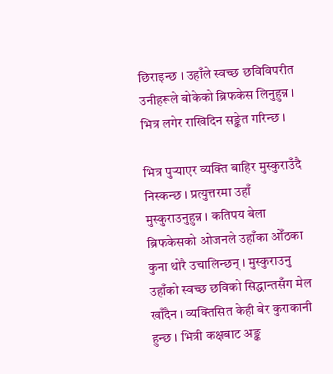छिराइन्छ । उहाँले स्वच्छ छविविपरीत उनीहरूले बोकेको ब्रिफकेस लिनुहुन्न । भित्र लगेर राखिदिन सङ्केत गरिन्छ ।

भित्र पुर्‍याएर व्यक्ति बाहिर मुस्कुराउँदै निस्कन्छ । प्रत्युत्तरमा उहाँ मुस्कुराउनुहुन्न । कतिपय बेला ब्रिफकेसको ओजनले उहाँका ओँठका कुना थोरै उचालिन्छन् । मुस्कुराउनु उहाँको स्वच्छ छविको सिद्धान्तसँग मेल खाँदैन । व्यक्तिसित केही बेर कुराकानी हुन्छ । भित्री कक्षबाट अङ्क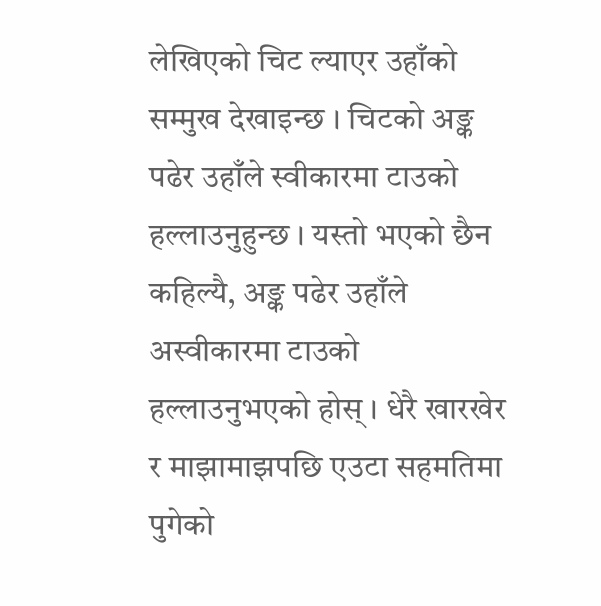लेखिएको चिट ल्याएर उहाँको सम्मुख देखाइन्छ । चिटको अङ्क पढेर उहाँले स्वीकारमा टाउको हल्लाउनुहुन्छ । यस्तो भएको छैन कहिल्यै, अङ्क पढेर उहाँले अस्वीकारमा टाउको हल्लाउनुभएको होस् । धेरै खारखेर र माझामाझपछि एउटा सहमतिमा पुगेको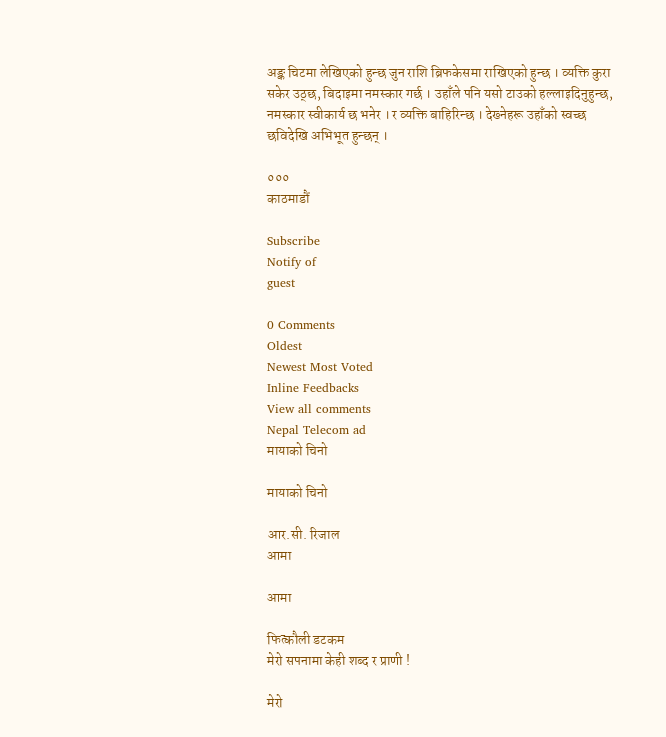अङ्क चिटमा लेखिएको हुन्छ जुन राशि ब्रिफकेसमा राखिएको हुन्छ । व्यक्ति कुरा सकेर उठ्छ, बिदाइमा नमस्कार गर्छ । उहाँले पनि यसो टाउको हल्लाइदिनुहुन्छ, नमस्कार स्वीकार्य छ भनेर । र व्यक्ति बाहिरिन्छ । देख्नेहरू उहाँको स्वच्छ छविदेखि अभिभूत हुन्छन् ।

०००
काठमाडौं

Subscribe
Notify of
guest

0 Comments
Oldest
Newest Most Voted
Inline Feedbacks
View all comments
Nepal Telecom ad
मायाको चिनो

मायाको चिनो

आर.सी. रिजाल
आमा

आमा

फित्कौली डटकम
मेरो सपनामा केही शब्द र प्राणी !

मेरो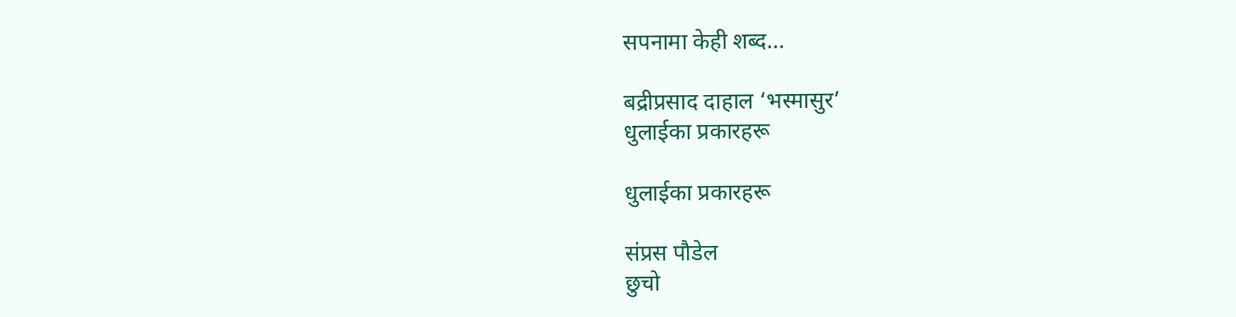सपनामा केही शब्द...

बद्रीप्रसाद दाहाल ‘भस्मासुर’
धुलाईका प्रकारहरू

धुलाईका प्रकारहरू

संप्रस पौडेल
छुचो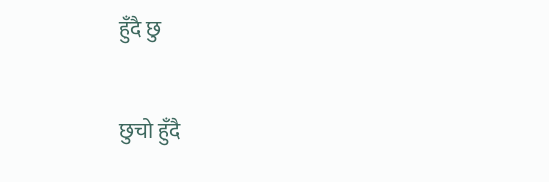हुँदै छु

छुचो हुँदै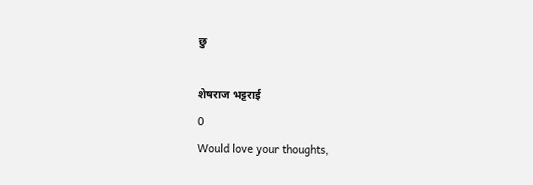छु

शेषराज भट्टराई
0
Would love your thoughts,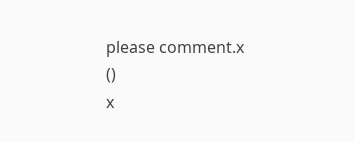please comment.x
()
x